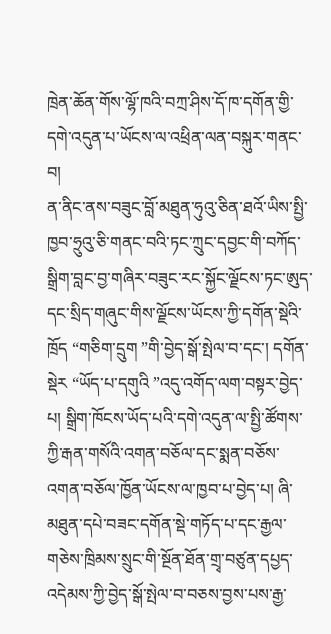ཁྲེན་ཆོན་གོས་ལྷོ་ཁའི་བཀྲ་ཤིས་དོ་ཁ་དགོན་གྱི་དགེ་འདུན་པ་ཡོངས་ལ་འཕྲིན་ལན་བསྐུར་གནང་བ།
ན་ནིང་ནས་བཟུང་བློ་མཐུན་ཧུའུ་ཅིན་ཐའོ་ཡིས་སྤྱི་ཁྱབ་ཧྲུའུ་ཅི་གནང་བའི་ཏང་ཀྲུང་དབྱང་གི་བཀོད་སྒྲིག་བླང་བྱ་གཞིར་བཟུང་རང་སྐྱོང་ལྗོངས་ཏང་ཨུད་དང་སྲིད་གཞུང་གིས་ལྗོངས་ཡོངས་ཀྱི་དགོན་སྡེའི་ཁྲོད “གཅིག་དྲུག ”གི་བྱེད་སྒོ་སྤེལ་བ་དང་། དགོན་སྡེར “ཡོད་པ་དགུའི ”འདུ་འགོད་ལག་བསྟར་བྱེད་པ། སྒྲིག་ཁོངས་ཡོད་པའི་དགེ་འདུན་ལ་སྤྱི་ཚོགས་ཀྱི་རྒན་གསོའི་འགན་བཅོལ་དང་སྨན་བཅོས་འགན་བཅོལ་ཁྱོན་ཡོངས་ལ་ཁྱབ་པ་བྱེད་པ། ཞི་མཐུན་དཔེ་བཟང་དགོན་སྡེ་གཏོད་པ་དང་རྒྱལ་གཅེས་ཁྲིམས་སྲུང་གི་སྔོན་ཐོན་གྲྭ་བཙུན་དཔྱད་འདེམས་ཀྱི་བྱེད་སྒོ་སྤེལ་བ་བཅས་བྱས་པས་རྒྱ་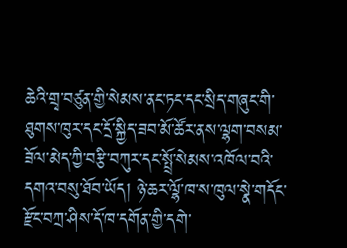ཆེའི་གྲྭ་བཙུན་གྱི་སེམས་ནང་ཏང་དང་སྲིད་གཞུང་གི་ཐུགས་ཁུར་དང་དྲོ་སྐྱིད་ཟབ་མོ་ཚོར་ནས་ལྷག་བསམ་ཟོལ་མེད་ཀྱི་བརྩི་བཀུར་དང་སྤྲོ་སེམས་འཁོལ་བའི་དགའ་བསུ་ཐོབ་ཡོད། ཉེ་ཆར་ལྷོ་ཁ་ས་ཁུལ་སྣེ་གདོང་རྫོང་བཀྲ་ཤིས་དོ་ཁ་དགོན་གྱི་དགེ་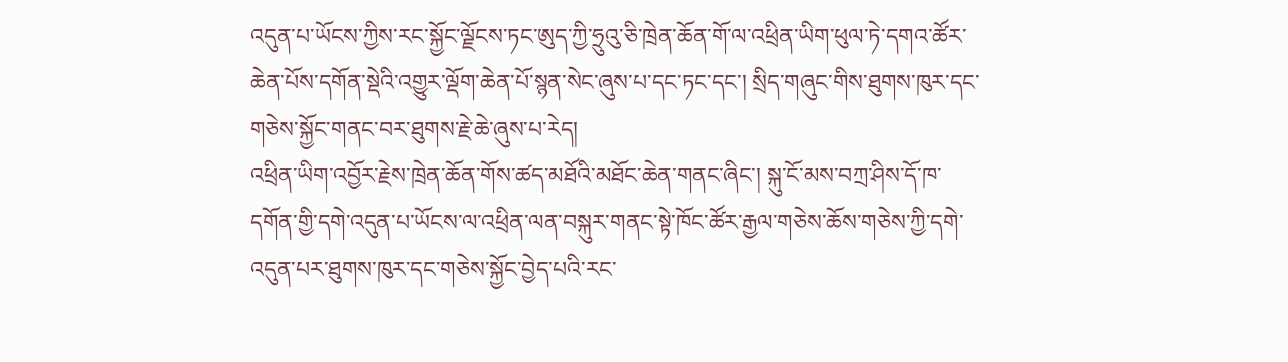འདུན་པ་ཡོངས་ཀྱིས་རང་སྐྱོང་ལྗོངས་ཏང་ཨུད་ཀྱི་ཧྲུའུ་ཅི་ཁྲེན་ཆོན་གོ་ལ་འཕྲིན་ཡིག་ཕུལ་ཏེ་དགའ་ཚོར་ཆེན་པོས་དགོན་སྡེའི་འགྱུར་ལྡོག་ཆེན་པོ་སྙན་སེང་ཞུས་པ་དང་ཏང་དང་། སྲིད་གཞུང་གིས་ཐུགས་ཁུར་དང་གཅེས་སྐྱོང་གནང་བར་ཐུགས་རྗེ་ཆེ་ཞུས་པ་རེད།
འཕྲིན་ཡིག་འབྱོར་རྗེས་ཁྲེན་ཆོན་གོས་ཚད་མཐོའི་མཐོང་ཆེན་གནང་ཞིང་། སྐུ་ངོ་མས་བཀྲ་ཤིས་དོ་ཁ་དགོན་གྱི་དགེ་འདུན་པ་ཡོངས་ལ་འཕྲིན་ལན་བསྐུར་གནང་སྟེ་ཁོང་ཚོར་རྒྱལ་གཅེས་ཆོས་གཅེས་ཀྱི་དགེ་འདུན་པར་ཐུགས་ཁུར་དང་གཅེས་སྐྱོང་བྱེད་པའི་རང་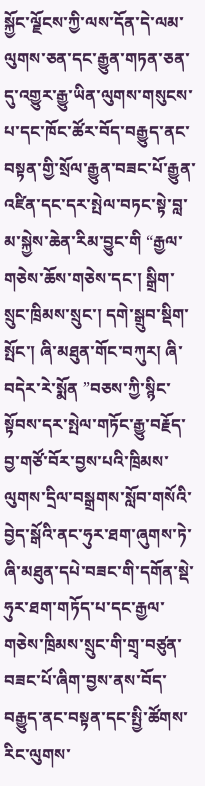སྐྱོང་ལྗོངས་ཀྱི་ལས་དོན་དེ་ལམ་ལུགས་ཅན་དང་རྒྱུན་གཏན་ཅན་དུ་འགྱུར་རྒྱུ་ཡིན་ལུགས་གསུངས་པ་དང་ཁོང་ཚོར་བོད་བརྒྱུད་ནང་བསྟན་གྱི་སྲོལ་རྒྱུན་བཟང་པོ་རྒྱུན་འཛིན་དང་དར་སྤེལ་བཏང་སྟེ་བླ་མ་སྐྱེས་ཆེན་རིམ་བྱུང་གི “རྒྱལ་གཅེས་ཆོས་གཅེས་དང་། སྒྲིག་སྲུང་ཁྲིམས་སྲུང་། དགེ་སྒྲུབ་སྡིག་སྤོང་། ཞི་མཐུན་གོང་བཀུར། ཞི་བདེར་རེ་སྨོན ”བཅས་ཀྱི་སྙིང་སྟོབས་དར་སྤེལ་གཏོང་རྒྱུ་བརྗོད་བྱ་གཙོ་བོར་བྱས་པའི་ཁྲིམས་ལུགས་དྲིལ་བསྒྲགས་སློབ་གསོའི་བྱེད་སྒོའི་ནང་ཧུར་ཐག་ཞུགས་ཏེ་ཞི་མཐུན་དཔེ་བཟང་གི་དགོན་སྡེ་ཧུར་ཐག་གཏོད་པ་དང་རྒྱལ་གཅེས་ཁྲིམས་སྲུང་གི་གྲྭ་བཙུན་བཟང་པོ་ཞིག་བྱས་ནས་བོད་བརྒྱུད་ནང་བསྟན་དང་སྤྱི་ཚོགས་རིང་ལུགས་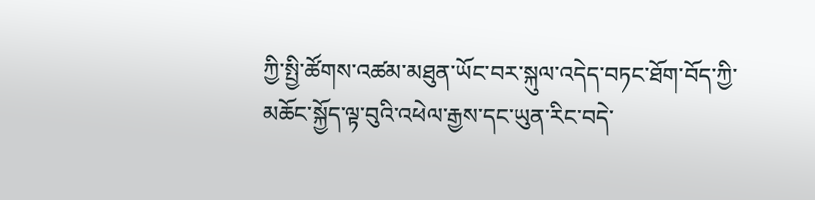ཀྱི་སྤྱི་ཚོགས་འཚམ་མཐུན་ཡོང་བར་སྐུལ་འདེད་བཏང་ཐོག་བོད་ཀྱི་མཆོང་སྐྱོད་ལྟ་བུའི་འཕེལ་རྒྱས་དང་ཡུན་རིང་བདེ་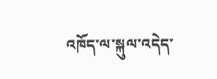འཁོད་ལ་སྐུལ་འདེད་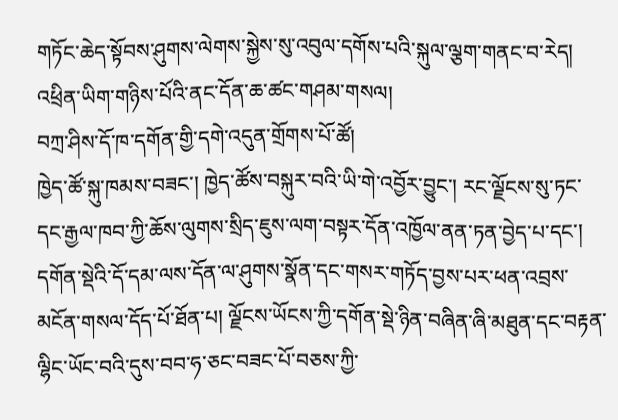གཏོང་ཆེད་སྟོབས་ཤུགས་ལེགས་སྐྱེས་སུ་འབུལ་དགོས་པའི་སྐུལ་ལྕག་གནང་བ་རེད།
འཕྲིན་ཡིག་གཉིས་པོའི་ནང་དོན་ཆ་ཚང་གཤམ་གསལ།
བཀྲ་ཤིས་དོ་ཁ་དགོན་གྱི་དགེ་འདུན་གྲོགས་པོ་ཚོ།
ཁྱེད་ཚོ་སྐུ་ཁམས་བཟང་། ཁྱེད་ཚོས་བསྐུར་བའི་ཡི་གེ་འབྱོར་བྱུང་། རང་ལྗོངས་སུ་ཏང་དང་རྒྱལ་ཁབ་ཀྱི་ཆོས་ལུགས་སྲིད་ཇུས་ལག་བསྟར་དོན་འཁྱོལ་ནན་ཏན་བྱེད་པ་དང་། དགོན་སྡེའི་དོ་དམ་ལས་དོན་ལ་ཤུགས་སྣོན་དང་གསར་གཏོད་བྱས་པར་ཕན་འབྲས་མངོན་གསལ་དོད་པོ་ཐོན་པ། ལྗོངས་ཡོངས་ཀྱི་དགོན་སྡེ་ཉིན་བཞིན་ཞི་མཐུན་དང་བརྟན་ལྷིང་ཡོང་བའི་དུས་བབ་ཧ་ཅང་བཟང་པོ་བཅས་ཀྱི་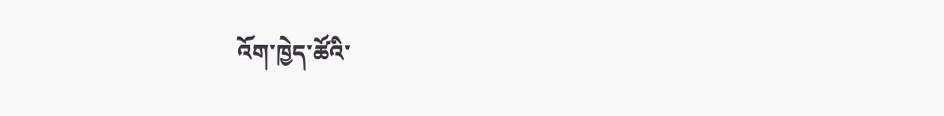འོག་ཁྱེད་ཚོའི་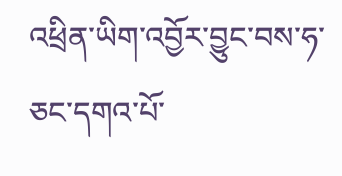འཕྲིན་ཡིག་འབྱོར་བྱུང་བས་ཧ་ཅང་དགའ་པོ་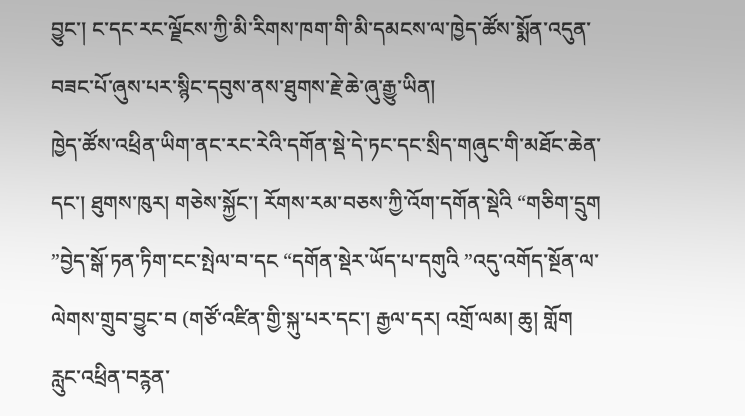བྱུང་། ང་དང་རང་ལྗོངས་ཀྱི་མི་རིགས་ཁག་གི་མི་དམངས་ལ་ཁྱེད་ཚོས་སྨོན་འདུན་བཟང་པོ་ཞུས་པར་སྙིང་དབུས་ནས་ཐུགས་རྗེ་ཆེ་ཞུ་རྒྱུ་ཡིན།
ཁྱེད་ཚོས་འཕྲིན་ཡིག་ནང་རང་རེའི་དགོན་སྡེ་དེ་ཏང་དང་སྲིད་གཞུང་གི་མཐོང་ཆེན་དང་། ཐུགས་ཁུར། གཅེས་སྐྱོང་། རོགས་རམ་བཅས་ཀྱི་འོག་དགོན་སྡེའི “གཅིག་དྲུག ”བྱེད་སྒོ་ཏན་ཏིག་ངང་སྤེལ་བ་དང “དགོན་སྡེར་ཡོད་པ་དགུའི ”འདུ་འགོད་སྔོན་ལ་ལེགས་གྲུབ་བྱུང་བ (གཙོ་འཛིན་གྱི་སྐུ་པར་དང་། རྒྱལ་དར། འགྲོ་ལམ། ཆུ། གློག རླུང་འཕྲིན་བཪྙན་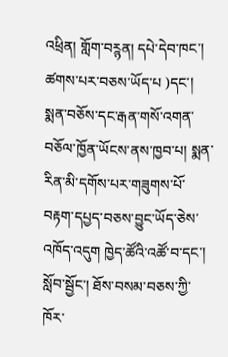འཕྲིན། གློག་བཪྙན། དཔེ་དེབ་ཁང་། ཚགས་པར་བཅས་ཡོད་པ )དང་། སྨན་བཅོས་དང་རྒན་གསོ་འགན་བཅོལ་ཁྱོན་ཡོངས་ནས་ཁྱབ་པ། སྨན་རིན་མི་དགོས་པར་གཟུགས་པོ་བརྟག་དཔྱད་བཅས་བྱུང་ཡོད་ཅེས་འཁོད་འདུག ཁྱེད་ཚོའི་འཚོ་བ་དང་། སློབ་སྦྱོང་། ཐོས་བསམ་བཅས་ཀྱི་ཁོར་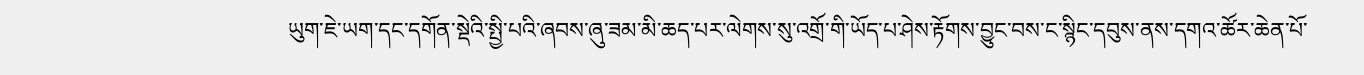ཡུག་ཇེ་ཡག་དང་དགོན་སྡེའི་སྤྱི་པའི་ཞབས་ཞུ་ཟམ་མི་ཆད་པར་ལེགས་སུ་འགྲོ་གི་ཡོད་པ་ཤེས་རྟོགས་བྱུང་བས་ང་སྙིང་དབུས་ནས་དགའ་ཚོར་ཆེན་པོ་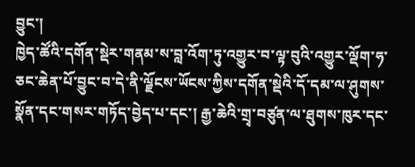བྱུང་།
ཁྱེད་ཚོའི་དགོན་སྡེར་གནམ་ས་བླ་འོག་ཏུ་འགྱུར་བ་ལྟ་བུའི་འགྱུར་ལྡོག་ཧ་ཅང་ཆེན་པོ་བྱུང་བ་དེ་ནི་ལྗོངས་ཡོངས་ཀྱིས་དགོན་སྡེའི་དོ་དམ་ལ་ཤུགས་སྣོན་དང་གསར་གཏོད་བྱེད་པ་དང་། རྒྱ་ཆེའི་གྲྭ་བཙུན་ལ་ཐུགས་ཁུར་དང་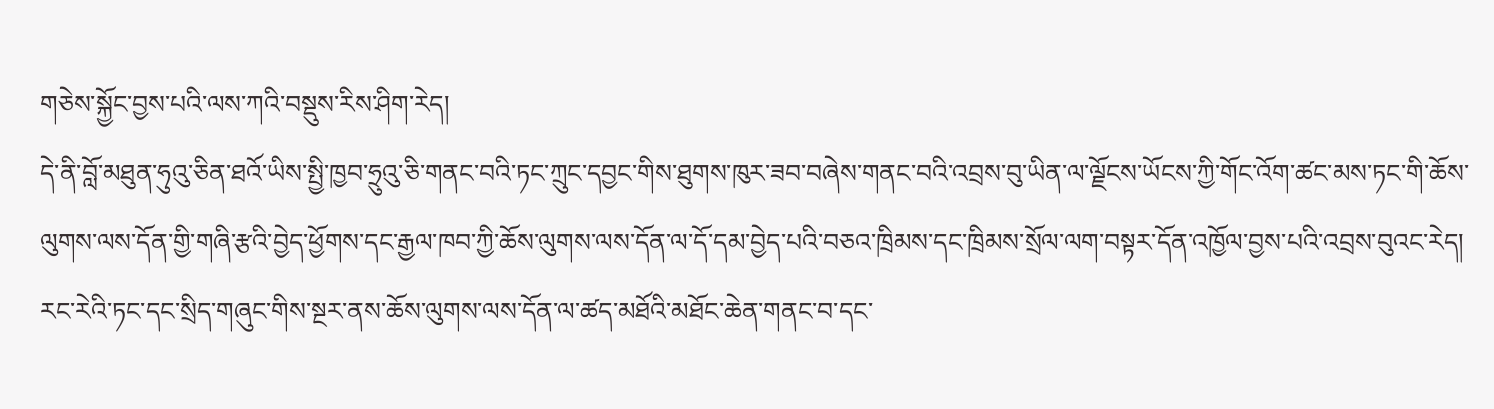གཅེས་སྐྱོང་བྱས་པའི་ལས་ཀའི་བསྡུས་རིས་ཤིག་རེད།
དེ་ནི་བློ་མཐུན་ཧུའུ་ཅིན་ཐའོ་ཡིས་སྤྱི་ཁྱབ་ཧྲུའུ་ཅི་གནང་བའི་ཏང་ཀྲུང་དབྱང་གིས་ཐུགས་ཁུར་ཟབ་བཞེས་གནང་བའི་འབྲས་བུ་ཡིན་ལ་ལྗོངས་ཡོངས་ཀྱི་གོང་འོག་ཚང་མས་ཏང་གི་ཆོས་ལུགས་ལས་དོན་གྱི་གཞི་རྩའི་བྱེད་ཕྱོགས་དང་རྒྱལ་ཁབ་ཀྱི་ཆོས་ལུགས་ལས་དོན་ལ་དོ་དམ་བྱེད་པའི་བཅའ་ཁྲིམས་དང་ཁྲིམས་སྲོལ་ལག་བསྟར་དོན་འཁྱོལ་བྱས་པའི་འབྲས་བུའང་རེད། རང་རེའི་ཏང་དང་སྲིད་གཞུང་གིས་སྔར་ནས་ཆོས་ལུགས་ལས་དོན་ལ་ཚད་མཐོའི་མཐོང་ཆེན་གནང་བ་དང་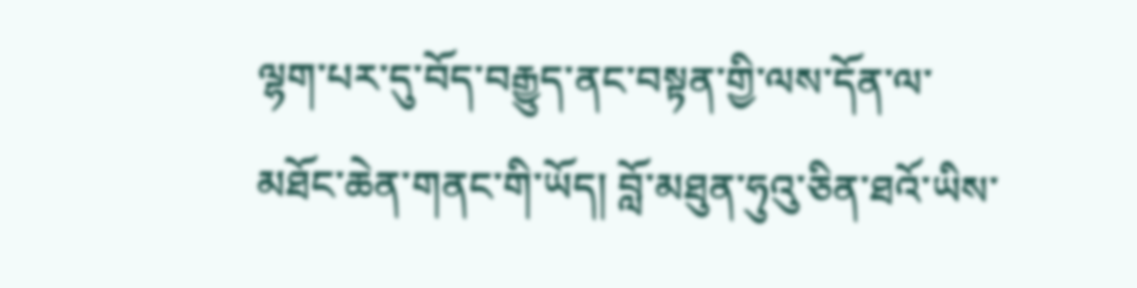ལྷག་པར་དུ་བོད་བརྒྱུད་ནང་བསྟན་གྱི་ལས་དོན་ལ་མཐོང་ཆེན་གནང་གི་ཡོད། བློ་མཐུན་ཧུའུ་ཅིན་ཐའོ་ཡིས་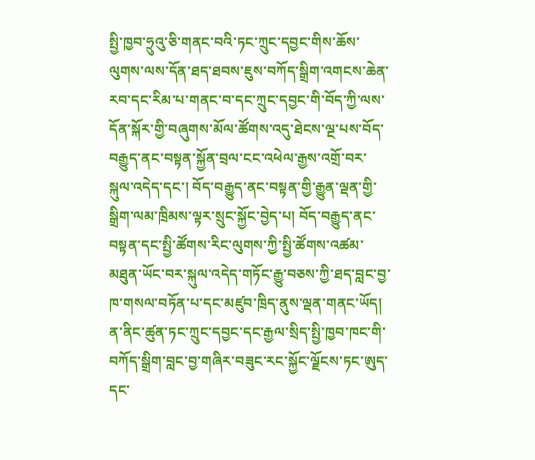སྤྱི་ཁྱབ་ཧྲུའུ་ཅི་གནང་བའི་ཏང་ཀྲུང་དབྱང་གིས་ཆོས་ལུགས་ལས་དོན་ཐད་ཐབས་ཇུས་བཀོད་སྒྲིག་འགངས་ཆེན་རབ་དང་རིམ་པ་གནང་བ་དང་ཀྲུང་དབྱང་གི་བོད་ཀྱི་ལས་དོན་སྐོར་གྱི་བཞུགས་མོལ་ཚོགས་འདུ་ཐེངས་ལྔ་པས་བོད་བརྒྱུད་ནང་བསྟན་སྐྱོན་བྲལ་ངང་འཕེལ་རྒྱས་འགྲོ་བར་སྐུལ་འདེད་དང་། བོད་བརྒྱུད་ནང་བསྟན་གྱི་རྒྱུན་ལྡན་གྱི་སྒྲིག་ལམ་ཁྲིམས་ལྟར་སྲུང་སྐྱོང་བྱེད་པ། བོད་བརྒྱུད་ནང་བསྟན་དང་སྤྱི་ཚོགས་རིང་ལུགས་ཀྱི་སྤྱི་ཚོགས་འཚམ་མཐུན་ཡོང་བར་སྐུལ་འདེད་གཏོང་རྒྱུ་བཅས་ཀྱི་ཐད་བླང་བྱ་ཁ་གསལ་བཏོན་པ་དང་མཛུབ་ཁྲིད་ནུས་ལྡན་གནང་ཡོད། ན་ནིང་ཚུན་ཏང་ཀྲུང་དབྱང་དང་རྒྱལ་སྲིད་སྤྱི་ཁྱབ་ཁང་གི་བཀོད་སྒྲིག་བླང་བྱ་གཞིར་བཟུང་རང་སྐྱོང་ལྗོངས་ཏང་ཨུད་དང་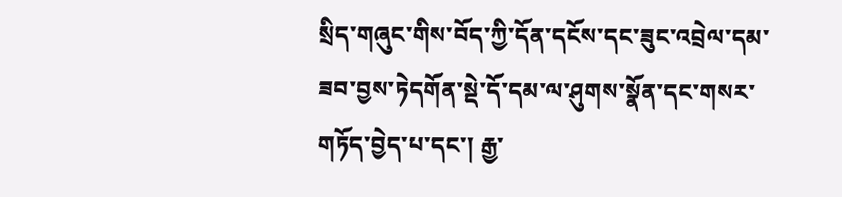སྲིད་གཞུང་གིས་བོད་ཀྱི་དོན་དངོས་དང་ཟུང་འབྲེལ་དམ་ཟབ་བྱས་ཏེདགོན་སྡེ་དོ་དམ་ལ་ཤུགས་སྣོན་དང་གསར་གཏོད་བྱེད་པ་དང་། རྒྱ་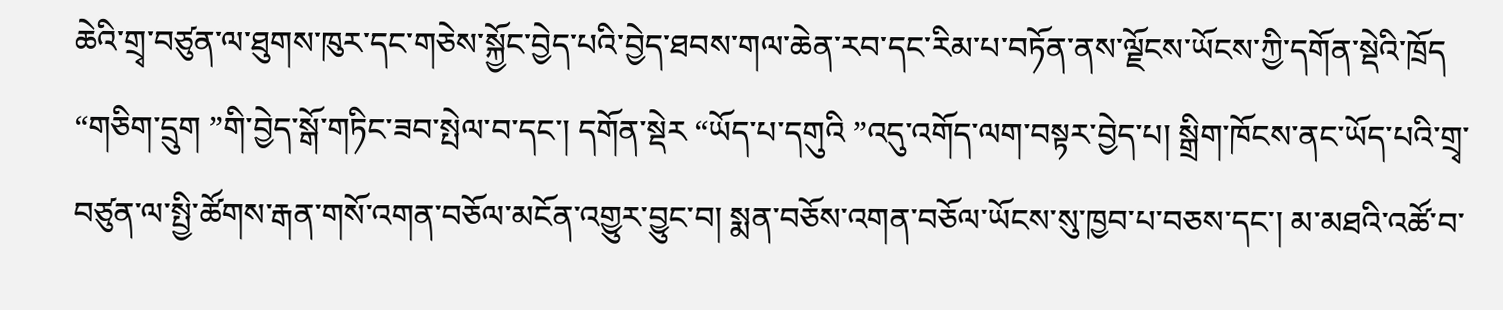ཆེའི་གྲྭ་བཙུན་ལ་ཐུགས་ཁུར་དང་གཅེས་སྐྱོང་བྱེད་པའི་བྱེད་ཐབས་གལ་ཆེན་རབ་དང་རིམ་པ་བཏོན་ནས་ལྗོངས་ཡོངས་ཀྱི་དགོན་སྡེའི་ཁྲོད “གཅིག་དྲུག ”གི་བྱེད་སྒོ་གཏིང་ཟབ་སྤེལ་བ་དང་། དགོན་སྡེར “ཡོད་པ་དགུའི ”འདུ་འགོད་ལག་བསྟར་བྱེད་པ། སྒྲིག་ཁོངས་ནང་ཡོད་པའི་གྲྭ་བཙུན་ལ་སྤྱི་ཚོགས་རྒན་གསོ་འགན་བཅོལ་མངོན་འགྱུར་བྱུང་བ། སྨན་བཅོས་འགན་བཅོལ་ཡོངས་སུ་ཁྱབ་པ་བཅས་དང་། མ་མཐའི་འཚོ་བ་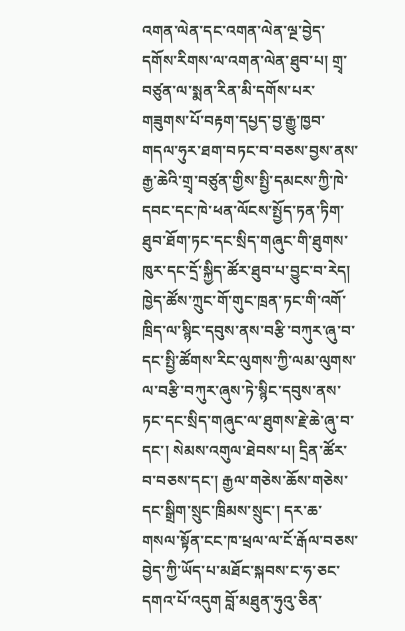འགན་ལེན་དང་འགན་ལེན་ལྔ་བྱེད་དགོས་རིགས་ལ་འགན་ལེན་ཐུབ་པ། གྲྭ་བཙུན་ལ་སྨན་རིན་མི་དགོས་པར་གཟུགས་པོ་བརྟག་དཔྱད་བྱ་རྒྱུ་ཁྱབ་གདལ་ཧུར་ཐག་བཏང་བ་བཅས་བྱས་ནས་རྒྱ་ཆེའི་གྲྭ་བཙུན་གྱིས་སྤྱི་དམངས་ཀྱི་ཁེ་དབང་དང་ཁེ་ཕན་ལོངས་སྤྱོད་ཏན་ཏིག་ཐུབ་ཐོག་ཏང་དང་སྲིད་གཞུང་གི་ཐུགས་ཁུར་དང་དྲོ་སྐྱིད་ཚོར་ཐུབ་པ་བྱུང་བ་རེད།
ཁྱེད་ཚོས་ཀྲུང་གོ་གུང་ཁྲན་ཏང་གི་འགོ་ཁྲིད་ལ་སྙིང་དབུས་ནས་བརྩི་བཀུར་ཞུ་བ་དང་སྤྱི་ཚོགས་རིང་ལུགས་ཀྱི་ལམ་ལུགས་ལ་བརྩི་བཀུར་ཞུས་ཏེ་སྙིང་དབུས་ནས་ཏང་དང་སྲིད་གཞུང་ལ་ཐུགས་རྗེ་ཆེ་ཞུ་བ་དང་། སེམས་འགུལ་ཐེབས་པ། དྲིན་ཚོར་བ་བཅས་དང་། རྒྱལ་གཅེས་ཆོས་གཅེས་དང་སྒྲིག་སྲུང་ཁྲིམས་སྲུང་། དར་ཆ་གསལ་སྟོན་ངང་ཁ་ཕྲལ་ལ་ངོ་རྒོལ་བཅས་བྱེད་ཀྱི་ཡོད་པ་མཐོང་སྐབས་ང་ཧ་ཅང་དགའ་པོ་འདུག བློ་མཐུན་ཧུའུ་ཅིན་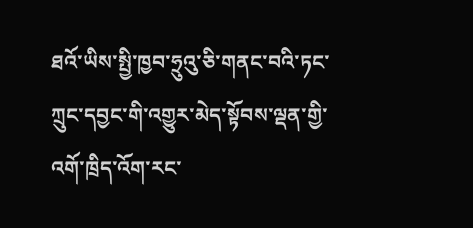ཐའོ་ཡིས་སྤྱི་ཁྱབ་ཧྲུའུ་ཅི་གནང་བའི་ཏང་ཀྲུང་དབྱང་གི་འགྱུར་མེད་སྟོབས་ལྡན་གྱི་འགོ་ཁྲིད་འོག་རང་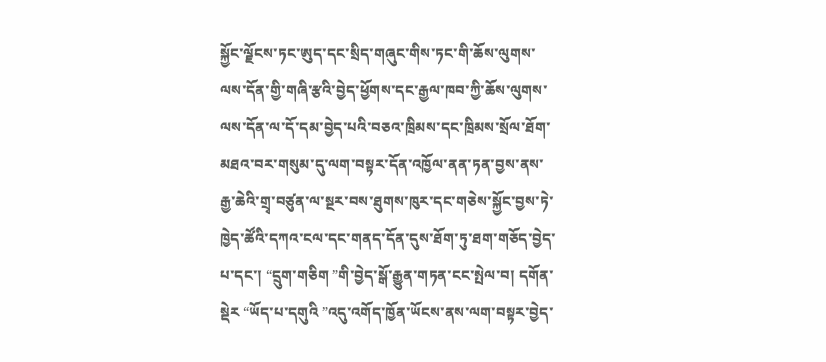སྐྱོང་ལྗོངས་ཏང་ཨུད་དང་སྲིད་གཞུང་གིས་ཏང་གི་ཆོས་ལུགས་ལས་དོན་གྱི་གཞི་རྩའི་བྱེད་ཕྱོགས་དང་རྒྱལ་ཁབ་ཀྱི་ཆོས་ལུགས་ལས་དོན་ལ་དོ་དམ་བྱེད་པའི་བཅའ་ཁྲིམས་དང་ཁྲིམས་སྲོལ་ཐོག་མཐའ་བར་གསུམ་དུ་ལག་བསྟར་དོན་འཁྱོལ་ནན་ཏན་བྱས་ནས་རྒྱ་ཆེའི་གྲྭ་བཙུན་ལ་སྔར་བས་ཐུགས་ཁུར་དང་གཅེས་སྐྱོང་བྱས་ཏེ་ཁྱེད་ཚོའི་དཀའ་ངལ་དང་གནད་དོན་དུས་ཐོག་ཏུ་ཐག་གཅོད་བྱེད་པ་དང་། “དྲུག་གཅིག ”གི་བྱེད་སྒོ་རྒྱུན་གཏན་ངང་སྤེལ་བ། དགོན་སྡེར “ཡོད་པ་དགུའི ”འདུ་འགོད་ཁྱོན་ཡོངས་ནས་ལག་བསྟར་བྱེད་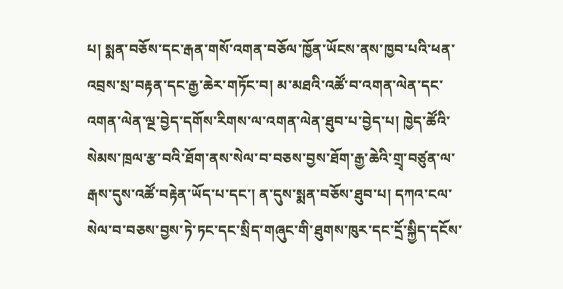པ། སྨན་བཅོས་དང་རྒན་གསོ་འགན་བཅོལ་ཁྱོན་ཡོངས་ནས་ཁྱབ་པའི་ཕན་འབྲས་སྲ་བརྟན་དང་རྒྱ་ཆེར་གཏོང་བ། མ་མཐའི་འཚོ་བ་འགན་ལེན་དང་འགན་ལེན་ལྔ་བྱེད་དགོས་རིགས་ལ་འགན་ལེན་ཐུབ་པ་བྱེད་པ། ཁྱེད་ཚོའི་སེམས་ཁྲལ་རྩ་བའི་ཐོག་ནས་སེལ་བ་བཅས་བྱས་ཐོག་རྒྱ་ཆེའི་གྲྭ་བཙུན་ལ་རྒས་དུས་འཚོ་བརྟེན་ཡོད་པ་དང་། ན་དུས་སྨན་བཅོས་ཐུབ་པ། དཀའ་ངལ་སེལ་བ་བཅས་བྱས་ཏེ་ཏང་དང་སྲིད་གཞུང་གི་ཐུགས་ཁུར་དང་དྲོ་སྐྱིད་དངོས་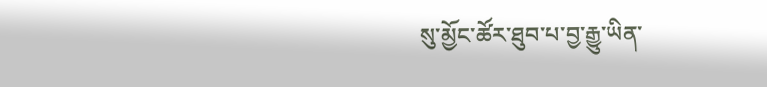སུ་མྱོང་ཚོར་ཐུབ་པ་བྱ་རྒྱུ་ཡིན་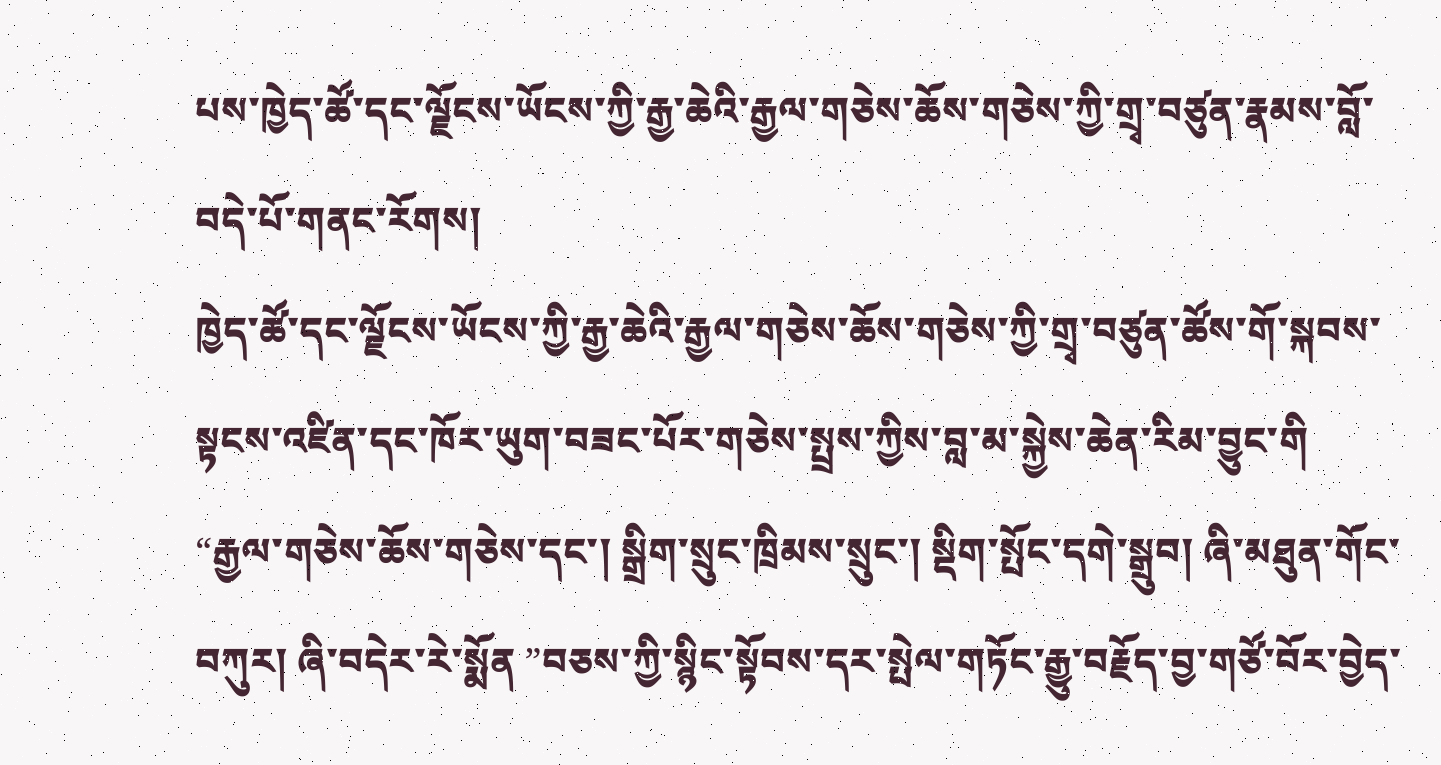པས་ཁྱེད་ཚོ་དང་ལྗོངས་ཡོངས་ཀྱི་རྒྱ་ཆེའི་རྒྱལ་གཅེས་ཆོས་གཅེས་ཀྱི་གྲྭ་བཙུན་རྣམས་བློ་བདེ་པོ་གནང་རོགས།
ཁྱེད་ཚོ་དང་ལྗོངས་ཡོངས་ཀྱི་རྒྱ་ཆེའི་རྒྱལ་གཅེས་ཆོས་གཅེས་ཀྱི་གྲྭ་བཙུན་ཚོས་གོ་སྐབས་སྟངས་འཛིན་དང་ཁོར་ཡུག་བཟང་པོར་གཅེས་སྤྲས་ཀྱིས་བླ་མ་སྐྱེས་ཆེན་རིམ་བྱུང་གི “རྒྱལ་གཅེས་ཆོས་གཅེས་དང་། སྒྲིག་སྲུང་ཁྲིམས་སྲུང་། སྡིག་སྤོང་དགེ་སྒྲུབ། ཞི་མཐུན་གོང་བཀུར། ཞི་བདེར་རེ་སྨོན ”བཅས་ཀྱི་སྙིང་སྟོབས་དར་སྤེལ་གཏོང་རྒྱུ་བརྗོད་བྱ་གཙོ་བོར་བྱེད་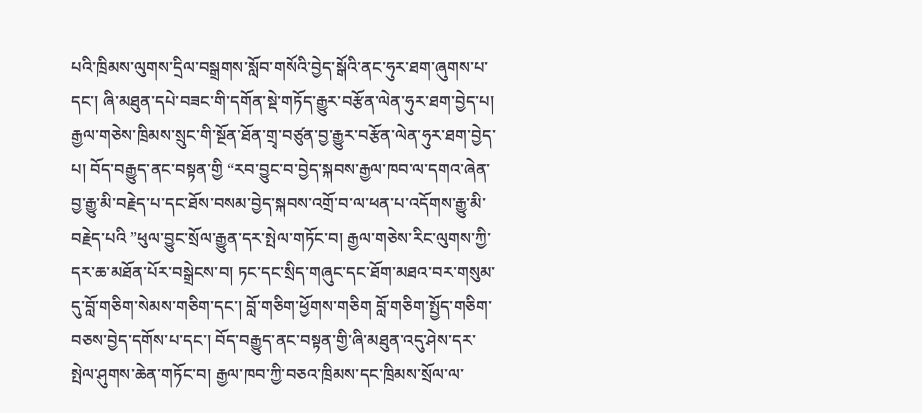པའི་ཁྲིམས་ལུགས་དྲིལ་བསྒྲགས་སློབ་གསོའི་བྱེད་སྒོའི་ནང་ཧུར་ཐག་ཞུགས་པ་དང་། ཞི་མཐུན་དཔེ་བཟང་གི་དགོན་སྡེ་གཏོད་རྒྱུར་བརྩོན་ལེན་ཧུར་ཐག་བྱེད་པ། རྒྱལ་གཅེས་ཁྲིམས་སྲུང་གི་སྔོན་ཐོན་གྲྭ་བཙུན་བྱ་རྒྱུར་བརྩོན་ལེན་ཧུར་ཐག་བྱེད་པ། བོད་བརྒྱུད་ནང་བསྟན་གྱི “རབ་བྱུང་བ་བྱེད་སྐབས་རྒྱལ་ཁབ་ལ་དགའ་ཞེན་བྱ་རྒྱུ་མི་བརྗེད་པ་དང་ཐོས་བསམ་བྱེད་སྐབས་འགྲོ་བ་ལ་ཕན་པ་འདོགས་རྒྱུ་མི་བརྗེད་པའི ”ཕུལ་བྱུང་སྲོལ་རྒྱུན་དར་སྤེལ་གཏོང་བ། རྒྱལ་གཅེས་རིང་ལུགས་ཀྱི་དར་ཆ་མཐོན་པོར་བསྒྲེངས་བ། ཏང་དང་སྲིད་གཞུང་དང་ཐོག་མཐའ་བར་གསུམ་དུ་བློ་གཅིག་སེམས་གཅིག་དང་། བློ་གཅིག་ཕྱོགས་གཅིག བློ་གཅིག་སྤྱོད་གཅིག་བཅས་བྱེད་དགོས་པ་དང་། བོད་བརྒྱུད་ནང་བསྟན་གྱི་ཞི་མཐུན་འདུ་ཤེས་དར་སྤེལ་ཤུགས་ཆེན་གཏོང་བ། རྒྱལ་ཁབ་ཀྱི་བཅའ་ཁྲིམས་དང་ཁྲིམས་སྲོལ་ལ་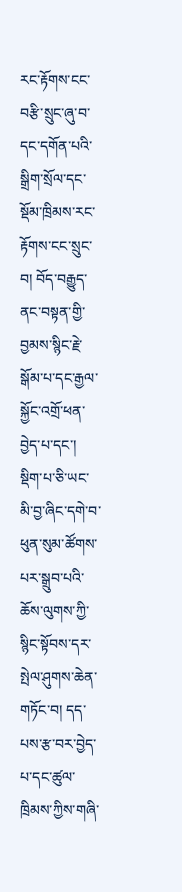རང་རྟོགས་ངང་བརྩི་སྲུང་ཞུ་བ་དང་དགོན་པའི་སྒྲིག་སྲོལ་དང་སྡོམ་ཁྲིམས་རང་རྟོགས་ངང་སྲུང་བ། བོད་བརྒྱུད་ནང་བསྟན་གྱི་བྱམས་སྙིང་རྗེ་སྒོམ་པ་དང་རྒྱལ་སྐྱོང་འགྲོ་ཕན་བྱེད་པ་དང་། སྡིག་པ་ཅི་ཡང་མི་བྱ་ཞིང་དགེ་བ་ཕུན་སུམ་ཚོགས་པར་སྒྲུབ་པའི་ཆོས་ལུགས་ཀྱི་སྙིང་སྟོབས་དར་སྤེལ་ཤུགས་ཆེན་གཏོང་བ། དད་པས་རྩ་བར་བྱེད་པ་དང་ཚུལ་ཁྲིམས་ཀྱིས་གཞི་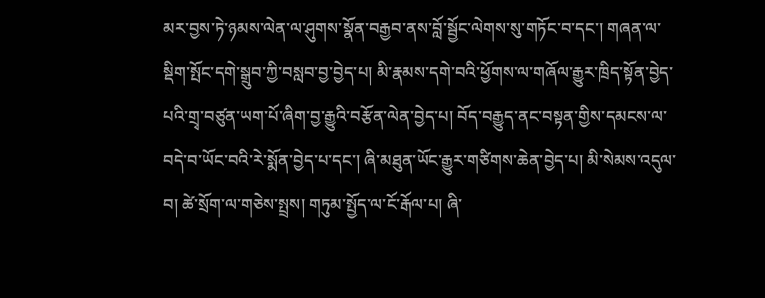མར་བྱས་ཏེ་ཉམས་ལེན་ལ་ཤུགས་སྣོན་བརྒྱབ་ནས་བློ་སྦྱོང་ལེགས་སུ་གཏོང་བ་དང་། གཞན་ལ་སྡིག་སྤོང་དགེ་སྒྲུབ་ཀྱི་བསླབ་བྱ་བྱེད་པ། མི་རྣམས་དགེ་བའི་ཕྱོགས་ལ་གཞོལ་རྒྱུར་ཁྲིད་སྟོན་བྱེད་པའི་གྲྭ་བཙུན་ཡག་པོ་ཞིག་བྱ་རྒྱུའི་བརྩོན་ལེན་བྱེད་པ། བོད་བརྒྱུད་ནང་བསྟན་གྱིས་དམངས་ལ་བདེ་བ་ཡོང་བའི་རེ་སྨོན་བྱེད་པ་དང་། ཞི་མཐུན་ཡོང་རྒྱུར་གཙིགས་ཆེན་བྱེད་པ། མི་སེམས་འདུལ་བ། ཚེ་སྲོག་ལ་གཅེས་སྤྲས། གཏུམ་སྤྱོད་ལ་ངོ་རྒོལ་པ། ཞི་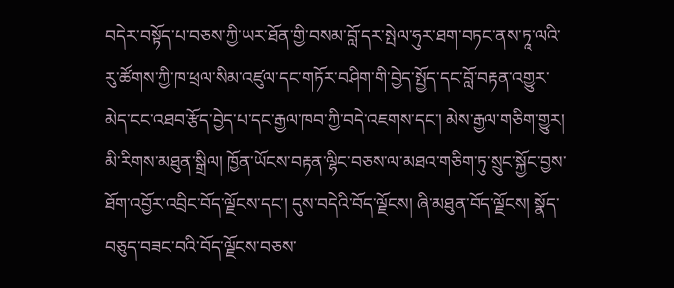བདེར་བསྟོད་པ་བཅས་ཀྱི་ཡར་ཐོན་གྱི་བསམ་བློ་དར་སྤེལ་ཧུར་ཐག་བཏང་ནས་ཏཱ་ལའི་རུ་ཚོགས་ཀྱི་ཁ་ཕྲལ་སིམ་འཛུལ་དང་གཏོར་བཤིག་གི་བྱེད་སྤྱོད་དང་བློ་བརྟན་འགྱུར་མེད་ངང་འཐབ་རྩོད་བྱེད་པ་དང་རྒྱལ་ཁབ་ཀྱི་བདེ་འཇགས་དང་། མེས་རྒྱལ་གཅིག་གྱུར། མི་རིགས་མཐུན་སྒྲིལ། ཁྱོན་ཡོངས་བརྟན་ལྷིང་བཅས་ལ་མཐའ་གཅིག་ཏུ་སྲུང་སྐྱོང་བྱས་ཐོག་འབྱོར་འབྲིང་བོད་ལྗོངས་དང་། དུས་བདེའི་བོད་ལྗོངས། ཞི་མཐུན་བོད་ལྗོངས། སྣོད་བཅུད་བཟང་བའི་བོད་ལྗོངས་བཅས་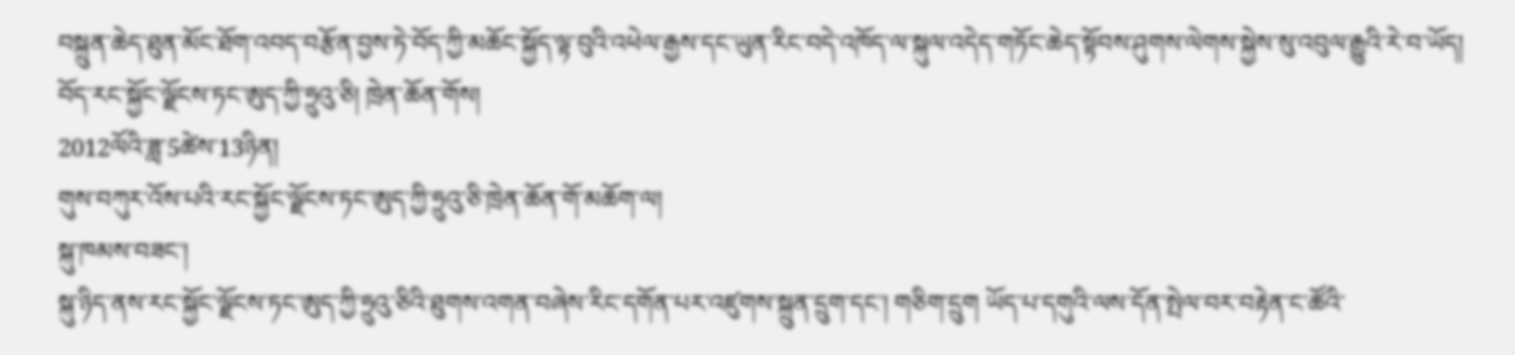བསྐྲུན་ཆེད་ཐུན་མོང་ཐོག་འབད་བརྩོན་བྱས་ཏེ་བོད་ཀྱི་མཆོང་སྐྱོད་ལྟ་བུའི་འཕེལ་རྒྱས་དང་ཡུན་རིང་བདེ་འཁོད་ལ་སྐུལ་འདེད་གཏོང་ཆེད་སྟོབས་ཤུགས་ལེགས་སྐྱེས་སུ་འབུལ་རྒྱུའི་རེ་བ་ཡོད།
བོད་རང་སྐྱོང་ལྗོངས་ཏང་ཨུད་ཀྱི་ཧྲུའུ་ཅི། ཁྲེན་ཆོན་གོས།
2012ལོའི་ཟླ་5ཚེས་13ཉིན།
གུས་བཀུར་འོས་པའི་རང་སྐྱོང་ལྗོངས་ཏང་ཨུད་ཀྱི་ཧྲུའུ་ཅི་ཁྲེན་ཆོན་གོ་མཆོག་ལ།
སྐུ་ཁམས་བཟང་།
སྐུ་ཉིད་ནས་རང་སྐྱོང་ལྗོངས་ཏང་ཨུད་ཀྱི་ཧྲུའུ་ཅིའི་ཐུགས་འགན་བཞེས་རིང་དགོན་པར་འཛུགས་སྐྲུན་དྲུག་དང་། གཅིག་དྲུག ཡོད་པ་དགུའི་ལས་དོན་སྤེལ་བར་བརྟེན་ང་ཚོའི་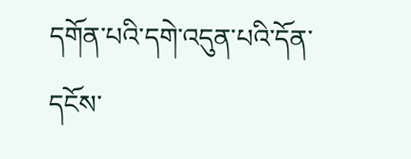དགོན་པའི་དགེ་འདུན་པའི་དོན་དངོས་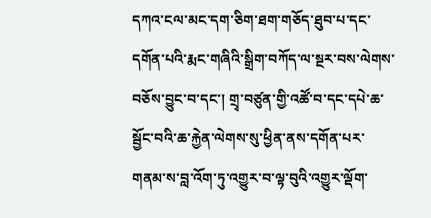དཀའ་ངལ་མང་དག་ཅིག་ཐག་གཅོད་ཐུབ་པ་དང་དགོན་པའི་རྨང་གཞིའི་སྒྲིག་བཀོད་ལ་སྔར་བས་ལེགས་བཅོས་བྱུང་བ་དང་། གྲྭ་བཙུན་གྱི་འཚོ་བ་དང་དཔེ་ཆ་སྦྱོང་བའི་ཆ་རྐྱེན་ལེགས་སུ་ཕྱིན་ནས་དགོན་པར་གནམ་ས་བླ་འོག་ཏུ་འགྱུར་བ་ལྟ་བུའི་འགྱུར་ལྡོག་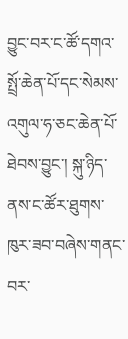བྱུང་བར་ང་ཚོ་དགའ་སྤྲོ་ཆེན་པོ་དང་སེམས་འགུལ་ཧ་ཅང་ཆེན་པོ་ཐེབས་བྱུང་། སྐུ་ཉིད་ནས་ང་ཚོར་ཐུགས་ཁུར་ཟབ་བཞེས་གནང་བར་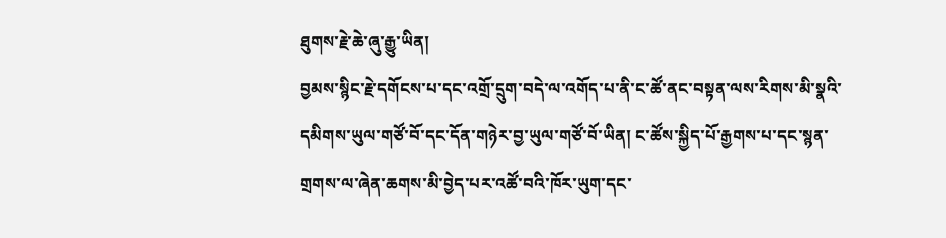ཐུགས་རྗེ་ཆེ་ཞུ་རྒྱུ་ཡིན།
བྱམས་སྙིང་རྗེ་དགོངས་པ་དང་འགྲོ་དྲུག་བདེ་ལ་འགོད་པ་ནི་ང་ཚོ་ནང་བསྟན་ལས་རིགས་མི་སྣའི་དམིགས་ཡུལ་གཙོ་བོ་དང་དོན་གཉེར་བྱ་ཡུལ་གཙོ་བོ་ཡིན། ང་ཚོས་སྐྱིད་པོ་རྒྱགས་པ་དང་སྙན་གྲགས་ལ་ཞེན་ཆགས་མི་བྱེད་པར་འཚོ་བའི་ཁོར་ཡུག་དང་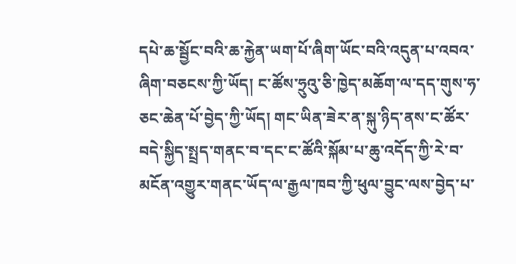དཔེ་ཆ་སྦྱོང་བའི་ཆ་རྐྱེན་ཡག་པོ་ཞིག་ཡོང་བའི་འདུན་པ་འབའ་ཞིག་བཅངས་ཀྱི་ཡོད། ང་ཚོས་ཧྲུའུ་ཅི་ཁྱེད་མཆོག་ལ་དད་གུས་ཧ་ཅང་ཆེན་པོ་བྱེད་ཀྱི་ཡོད། གང་ཡིན་ཟེར་ན་སྐུ་ཉིད་ནས་ང་ཚོར་བདེ་སྐྱིད་སྤྲད་གནང་བ་དང་ང་ཚོའི་སྐོམ་པ་ཆུ་འདོད་ཀྱི་རེ་བ་མངོན་འགྱུར་གནང་ཡོད་ལ་རྒྱལ་ཁབ་ཀྱི་ཕུལ་བྱུང་ལས་བྱེད་པ་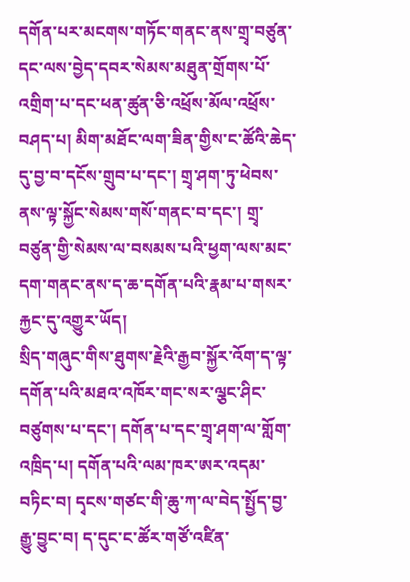དགོན་པར་མངགས་གཏོང་གནང་ནས་གྲྭ་བཙུན་དང་ལས་བྱེད་དབར་སེམས་མཐུན་གྲོགས་པོ་འགྲིག་པ་དང་ཕན་ཚུན་ཅི་འཕྲོས་མོལ་འཕྲོས་བཤད་པ། མིག་མཐོང་ལག་ཟིན་གྱིས་ང་ཚོའི་ཆེད་དུ་བྱ་བ་དངོས་གྲུབ་པ་དང་། གྲྭ་ཤག་ཏུ་ཕེབས་ནས་ལྟ་སྐྱོང་སེམས་གསོ་གནང་བ་དང་། གྲྭ་བཙུན་གྱི་སེམས་ལ་བསམས་པའི་ཕྱག་ལས་མང་དག་གནང་ནས་ད་ཆ་དགོན་པའི་རྣམ་པ་གསར་རྐྱང་དུ་འགྱུར་ཡོད།
སྲིད་གཞུང་གིས་ཐུགས་རྗེའི་རྒྱབ་སྐྱོར་འོག་ད་ལྟ་དགོན་པའི་མཐའ་འཁོར་གང་སར་ལྕང་ཤིང་བཙུགས་པ་དང་། དགོན་པ་དང་གྲྭ་ཤག་ལ་གློག་འཁྲིད་པ། དགོན་པའི་ལམ་ཁར་ཨར་འདམ་བཏིང་བ། དྭངས་གཙང་གི་ཆུ་ཀ་ལ་བེད་སྤྱོད་བྱ་རྒྱུ་བྱུང་བ། ད་དུང་ང་ཚོར་གཙོ་འཛིན་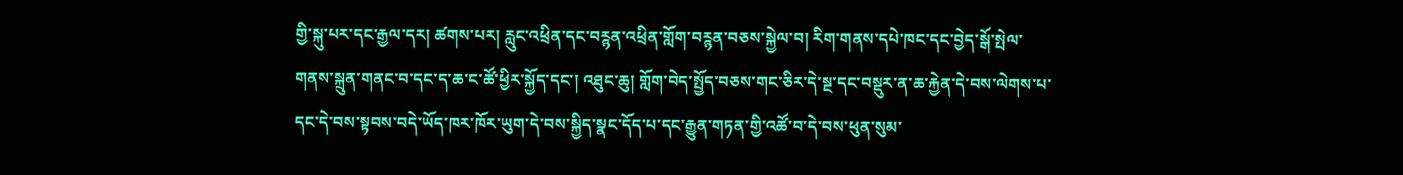གྱི་སྐུ་པར་དང་རྒྱལ་དར། ཚགས་པར། རླུང་འཕྲིན་དང་བཪྙན་འཕྲིན་གློག་བཪྙན་བཅས་སྐྱེལ་བ། རིག་གནས་དཔེ་ཁང་དང་བྱེད་སྒོ་སྤེལ་གནས་སྐྲུན་གནང་བ་དང་ད་ཆ་ང་ཚོ་ཕྱིར་སྐྱོད་དང་། འཐུང་ཆུ། གློག་བེད་སྤྱོད་བཅས་གང་ཅིར་དེ་སྔ་དང་བསྡུར་ན་ཆ་རྐྱེན་དེ་བས་ལེགས་པ་དང་དེ་བས་སྟབས་བདེ་ཡོད་ཁར་ཁོར་ཡུག་དེ་བས་སྐྱིད་སྣང་དོད་པ་དང་རྒྱུན་གཏན་གྱི་འཚོ་བ་དེ་བས་ཕུན་སུམ་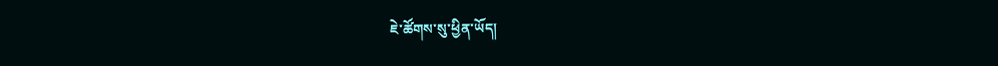ཇེ་ཚོགས་སུ་ཕྱིན་ཡོད།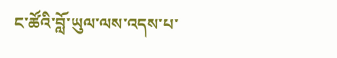ང་ཚོའི་བློ་ཡུལ་ལས་འདས་པ་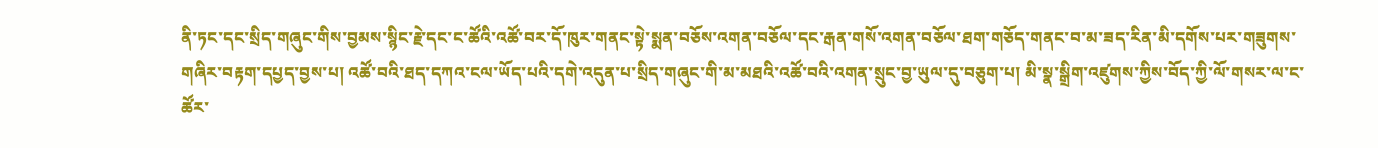ནི་ཏང་དང་སྲིད་གཞུང་གིས་བྱམས་སྙིང་རྗེ་དང་ང་ཚོའི་འཚོ་བར་དོ་ཁུར་གནང་སྟེ་སྨན་བཅོས་འགན་བཅོལ་དང་རྒན་གསོ་འགན་བཅོལ་ཐག་གཅོད་གནང་བ་མ་ཟད་རིན་མི་དགོས་པར་གཟུགས་གཞིར་བརྟག་དཔྱད་བྱས་པ། འཚོ་བའི་ཐད་དཀའ་ངལ་ཡོད་པའི་དགེ་འདུན་པ་སྲིད་གཞུང་གི་མ་མཐའི་འཚོ་བའི་འགན་སྲུང་བྱ་ཡུལ་དུ་བཅུག་པ། མི་སྣ་སྒྲིག་འཛུགས་ཀྱིས་བོད་ཀྱི་ལོ་གསར་ལ་ང་ཚོར་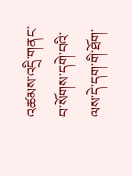འཚམས་འདྲི་གནང་བ་སོགས་དགེ་བའི་ལས་དེ་དག་གི་ཐོག་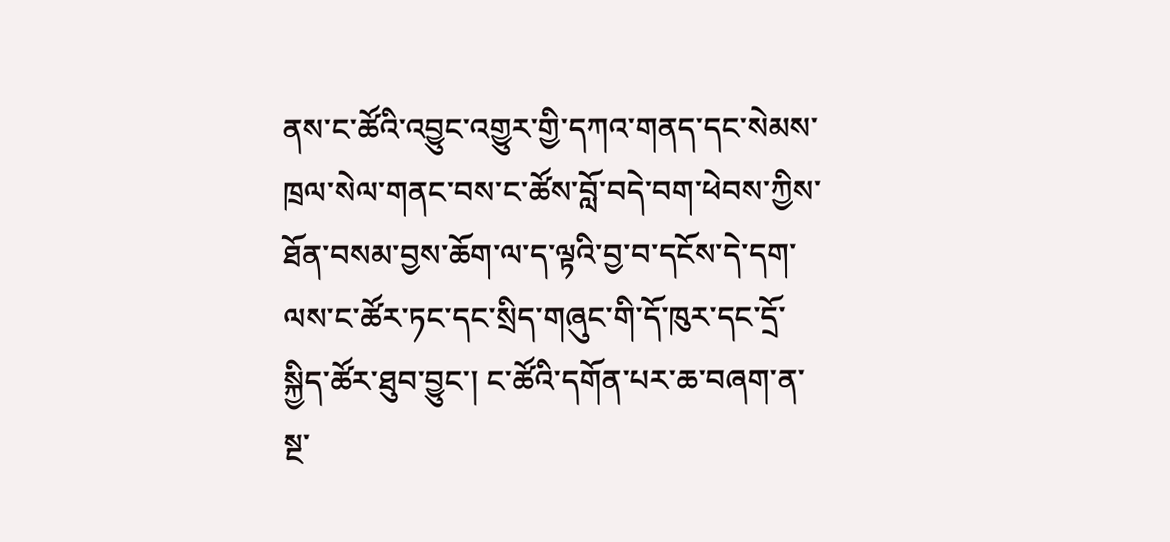ནས་ང་ཚོའི་འབྱུང་འགྱུར་གྱི་དཀའ་གནད་དང་སེམས་ཁྲལ་སེལ་གནང་བས་ང་ཚོས་བློ་བདེ་བག་ཕེབས་ཀྱིས་ཐོན་བསམ་བྱས་ཆོག་ལ་ད་ལྟའི་བྱ་བ་དངོས་དེ་དག་ལས་ང་ཚོར་ཏང་དང་སྲིད་གཞུང་གི་དོ་ཁུར་དང་དྲོ་སྐྱིད་ཚོར་ཐུབ་བྱུང་། ང་ཚོའི་དགོན་པར་ཆ་བཞག་ན་སྔ་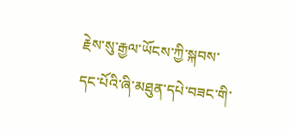རྗེས་སུ་རྒྱལ་ཡོངས་ཀྱི་སྐབས་དང་པོའི་ཞི་མཐུན་དཔེ་བཟང་གི་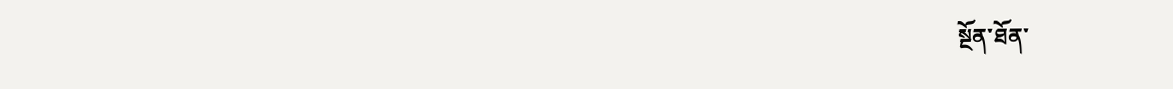སྔོན་ཐོན་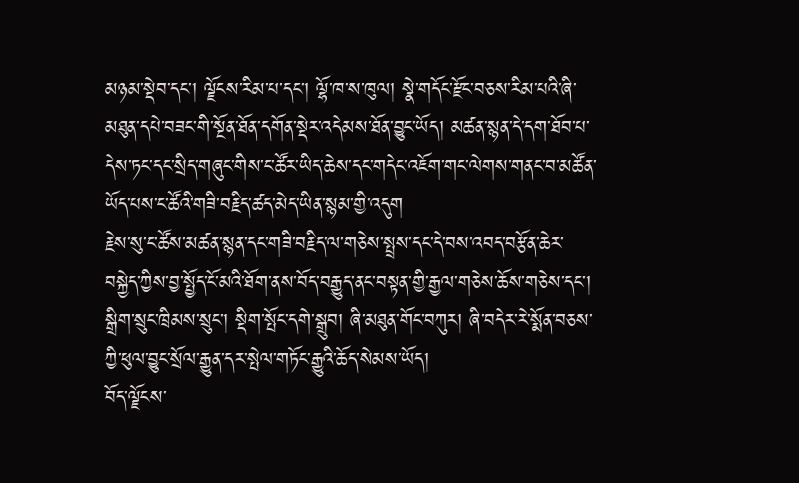མཉམ་སྡེབ་དང་། ལྗོངས་རིམ་པ་དང་། ལྷོ་ཁ་ས་ཁུལ། སྣེ་གདོང་རྫོང་བཅས་རིམ་པའི་ཞི་མཐུན་དཔེ་བཟང་གི་སྔོན་ཐོན་དགོན་སྡེར་འདེམས་ཐོན་བྱུང་ཡོད། མཚན་སྙན་དེ་དག་ཐོབ་པ་དེས་ཏང་དང་སྲིད་གཞུང་གིས་ང་ཚོར་ཡིད་ཆེས་དང་གདེང་འཇོག་གང་ལེགས་གནང་བ་མཚོན་ཡོད་པས་ང་ཚོའི་གཟི་བརྗིད་ཚད་མེད་ཡིན་སྙམ་གྱི་འདུག
རྗེས་སུ་ང་ཚོས་མཚན་སྙན་དང་གཟི་བརྗིད་ལ་གཅེས་སྤྲས་དང་དེ་བས་འབད་བརྩོན་ཆེར་བསྐྱེད་ཀྱིས་བྱ་སྤྱོད་ངོ་མའི་ཐོག་ནས་བོད་བརྒྱུད་ནང་བསྟན་གྱི་རྒྱལ་གཅེས་ཆོས་གཅེས་དང་། སྒྲིག་སྲུང་ཁྲིམས་སྲུང་། སྡིག་སྤོང་དགེ་སྒྲུབ། ཞི་མཐུན་གོང་བཀུར། ཞི་བདེར་རེ་སྨོན་བཅས་ཀྱི་ཕུལ་བྱུང་སྲོལ་རྒྱུན་དར་སྤེལ་གཏོང་རྒྱུའི་ཆོད་སེམས་ཡོད།
བོད་ལྗོངས་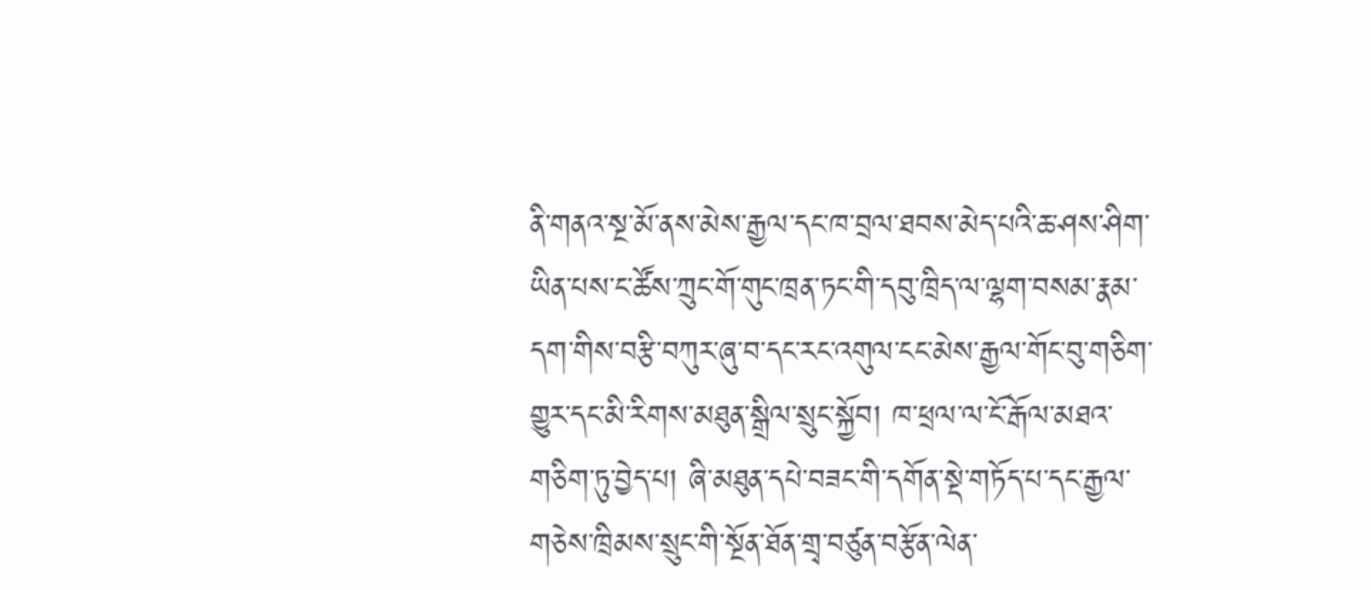ནི་གནའ་སྔ་མོ་ནས་མེས་རྒྱལ་དང་ཁ་བྲལ་ཐབས་མེད་པའི་ཆ་ཤས་ཤིག་ཡིན་པས་ང་ཚོས་ཀྲུང་གོ་གུང་ཁྲན་ཏང་གི་དབུ་ཁྲིད་ལ་ལྷག་བསམ་རྣམ་དག་གིས་བརྩི་བཀུར་ཞུ་བ་དང་རང་འགུལ་ངང་མེས་རྒྱལ་གོང་བུ་གཅིག་གྱུར་དང་མི་རིགས་མཐུན་སྒྲིལ་སྲུང་སྐྱོབ། ཁ་ཕྲལ་ལ་ངོ་རྒོལ་མཐའ་གཅིག་ཏུ་བྱེད་པ། ཞི་མཐུན་དཔེ་བཟང་གི་དགོན་སྡེ་གཏོད་པ་དང་རྒྱལ་གཅེས་ཁྲིམས་སྲུང་གི་སྔོན་ཐོན་གྲྭ་བཙུན་བརྩོན་ལེན་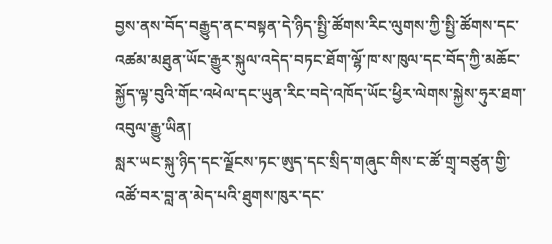བྱས་ནས་བོད་བརྒྱུད་ནང་བསྟན་དེ་ཉིད་སྤྱི་ཚོགས་རིང་ལུགས་ཀྱི་སྤྱི་ཚོགས་དང་འཚམ་མཐུན་ཡོང་རྒྱུར་སྐུལ་འདེད་བཏང་ཐོག་ལྷོ་ཁ་ས་ཁུལ་དང་བོད་ཀྱི་མཆོང་སྐྱོད་ལྟ་བུའི་གོང་འཕེལ་དང་ཡུན་རིང་བདེ་འཁོད་ཡོང་ཕྱིར་ལེགས་སྐྱེས་ཧུར་ཐག་འབུལ་རྒྱུ་ཡིན།
སླར་ཡང་སྐུ་ཉིད་དང་ལྗོངས་ཏང་ཨུད་དང་སྲིད་གཞུང་གིས་ང་ཚོ་གྲྭ་བཙུན་གྱི་འཚོ་བར་བླ་ན་མེད་པའི་ཐུགས་ཁུར་དང་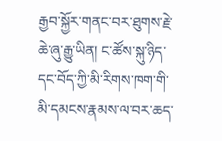རྒྱབ་སྐྱོར་གནང་བར་ཐུགས་རྗེ་ཆེ་ཞུ་རྒྱུ་ཡིན། ང་ཚོས་སྐུ་ཉིད་དང་བོད་ཀྱི་མི་རིགས་ཁག་གི་མི་དམངས་རྣམས་ལ་བར་ཆད་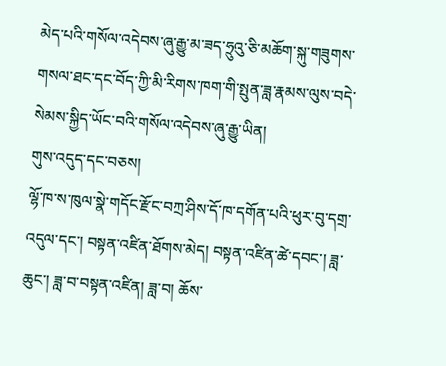མེད་པའི་གསོལ་འདེབས་ཞུ་རྒྱུ་མ་ཟད་ཧྲུའུ་ཅི་མཆོག་སྐུ་གཟུགས་གསལ་ཐང་དང་བོད་ཀྱི་མི་རིགས་ཁག་གི་སྤུན་ཟླ་རྣམས་ལུས་བདེ་སེམས་སྐྱིད་ཡོང་བའི་གསོལ་འདེབས་ཞུ་རྒྱུ་ཡིན།
གུས་འདུད་དང་བཅས།
ལྷོ་ཁ་ས་ཁུལ་སྣེ་གདོང་རྫོང་བཀྲ་ཤིས་དོ་ཁ་དགོན་པའི་ཕུར་བུ་དགྲ་འདུལ་དང་། བསྟན་འཛིན་ཐོགས་མེད། བསྟན་འཛིན་ཚེ་དབང་། ཟླ་ཆུང་། ཟླ་བ་བསྟན་འཛིན། ཟླ་བ། ཆོས་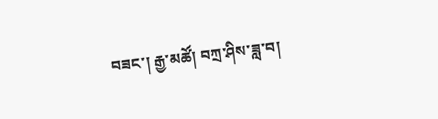བཟང་། རྒྱ་མཚོ། བཀྲ་ཤིས་ཟླ་བ།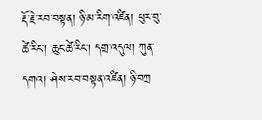རྡོ་རྗེ་རབ་བསྟན། ཉི་མ་རིག་འཛིན། ཕུར་བུ་ཚེ་རིང་། ཆུང་ཚེ་རིང་། དགྲ་འདུལ། ཀུན་དགའ། ཤེས་རབ་བསྟན་འཛིན། ཉི་བཀྲ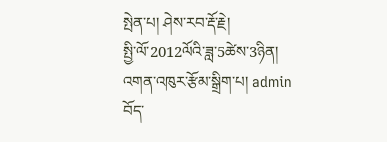སྤེན་པ། ཤེས་རབ་རྡོ་རྗེ།
སྤྱི་ལོ་2012ལོའི་ཟླ་5ཚེས་3ཉིན།
འགན་འཁུར་རྩོམ་སྒྲིག་པ། admin
བོད་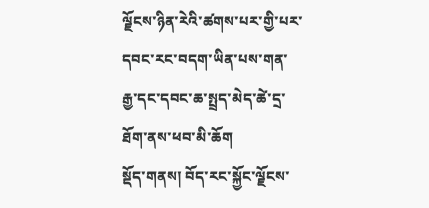ལྗོངས་ཉིན་རེའི་ཚགས་པར་གྱི་པར་དབང་རང་བདག་ཡིན་པས་གན་རྒྱ་དང་དབང་ཆ་སྤྲད་མེད་ཚེ་དྲ་ཐོག་ནས་ཕབ་མི་ཆོག
སྡོད་གནས། བོད་རང་སྐྱོང་ལྗོངས་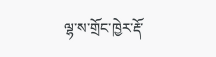ལྷ་ས་གྲོང་ཁྱེར་རྡོ་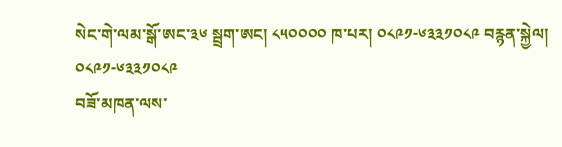སེང་གེ་ལམ་སྒོ་ཨང་༣༦ སྦྲག་ཨང། ༨༥༠༠༠༠ ཁ་པར། ༠༨༩༡-༦༣༣༡༠༨༩ བརྙན་སྐྱེལ། ༠༨༩༡-༦༣༣༡༠༨༩
བཟོ་མཁན་ལས་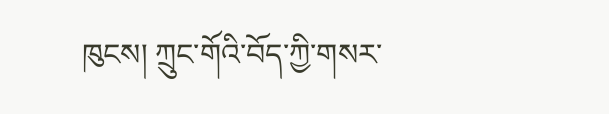ཁུངས། ཀྲུང་གོའི་བོད་ཀྱི་གསར་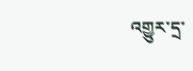འགྱུར་དྲ་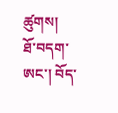ཚུགས།
ཐོ་བདག་ཨང་། བོད་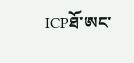ICPཐོ་ཨང་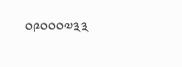༠༩༠༠༠༧༣༣